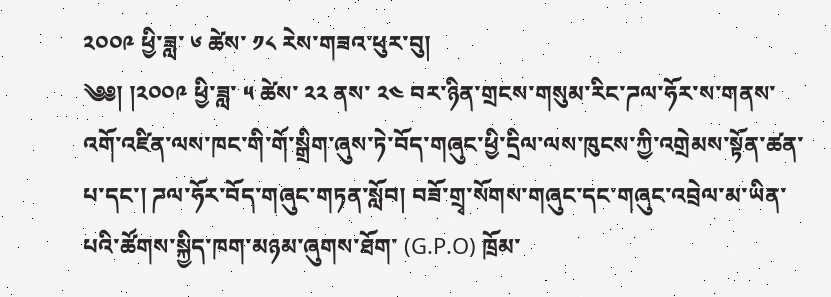༢༠༠༩ ཕྱི་ཟླ་ ༦ ཚེས་ ༡༨ རེས་གཟའ་ཕུར་བུ།
༄༅། །༢༠༠༩ ཕྱི་ཟླ་ ༥ ཚེས་ ༢༢ ནས་ ༢༤ བར་ཉིན་གྲངས་གསུམ་རིང་ཌལ་ཧོར་ས་གནས་འགོ་འཛིན་ལས་ཁང་གི་གོ་སྒྲིག་ཞུས་ཏེ་བོད་གཞུང་ཕྱི་དྲིལ་ལས་ཁུངས་ཀྱི་འགྲེམས་སྟོན་ཚན་པ་དང་། ཌལ་ཧོར་བོད་གཞུང་གཏན་སློབ། བཟོ་གྲྭ་སོགས་གཞུང་དང་གཞུང་འབྲེལ་མ་ཡིན་པའི་ཚོགས་སྐྱིད་ཁག་མཉམ་ཞུགས་ཐོག་ (G.P.O) ཁྲོམ་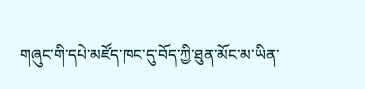གཞུང་གི་དཔེ་མཛོད་ཁང་དུ་བོད་ཀྱི་ཐུན་མོང་མ་ཡིན་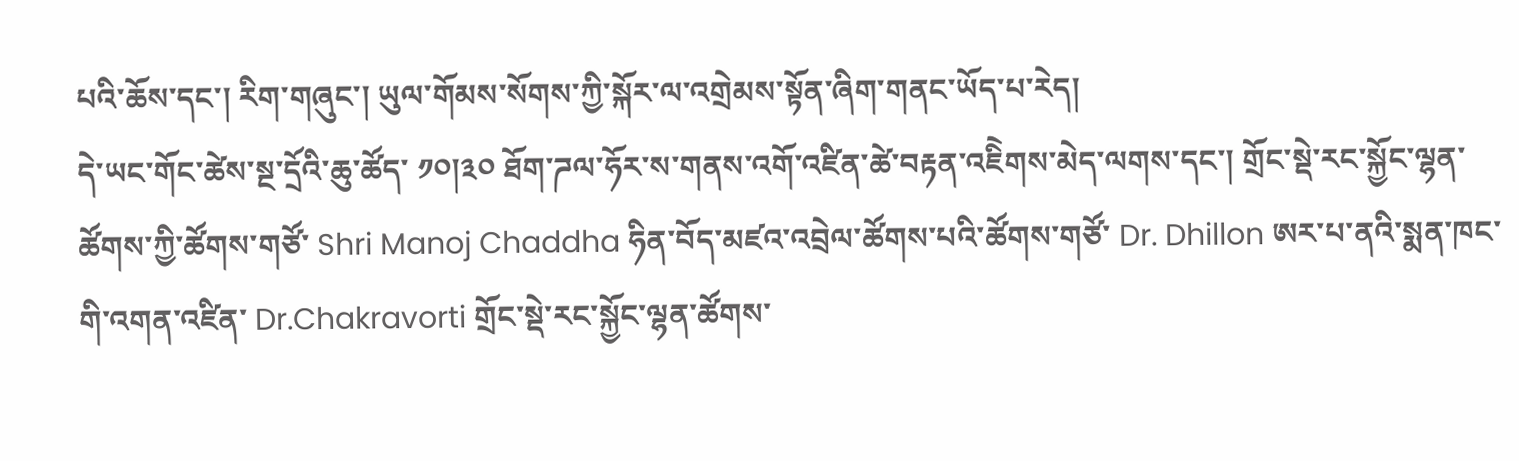པའི་ཆོས་དང་། རིག་གཞུང་། ཡུལ་གོམས་སོགས་ཀྱི་སྐོར་ལ་འགྲེམས་སྟོན་ཞིག་གནང་ཡོད་པ་རེད།
དེ་ཡང་གོང་ཚེས་སྔ་དྲོའི་ཆུ་ཚོད་ ༡༠།༣༠ ཐོག་ཌལ་ཧོར་ས་གནས་འགོ་འཛིན་ཚེ་བརྟན་འཇིེགས་མེད་ལགས་དང་། གྲོང་སྡེ་རང་སྐྱོང་ལྷན་ཚོགས་ཀྱི་ཚོགས་གཙོ་ Shri Manoj Chaddha ཧིན་བོད་མཛའ་འབྲེལ་ཚོགས་པའི་ཚོགས་གཙོ་ Dr. Dhillon ཨར་པ་ནའི་སྨན་ཁང་གི་འགན་འཛིན་ Dr.Chakravorti གྲོང་སྡེ་རང་སྐྱོང་ལྷན་ཚོགས་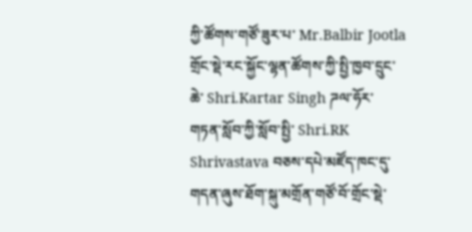ཀྱི་ཚོགས་གཙོ་ཟུར་པ་ Mr.Balbir Jootla གྲོང་སྡེ་རང་སྐྱོང་ལྷན་ཚོགས་ཀྱི་སྤྱི་ཁྱབ་དྲུང་ཆེ་ Shri.Kartar Singh ཌལ་ཧོར་
གཏན་སློབ་ཀྱི་སློབ་སྤྱི་ Shri.RK Shrivastava བཅས་དཔེ་མཛོད་ཁང་དུ་གདན་ཞུས་ཐོག་སྐུ་མགྲོན་གཙོ་བོ་གྲོང་སྡེ་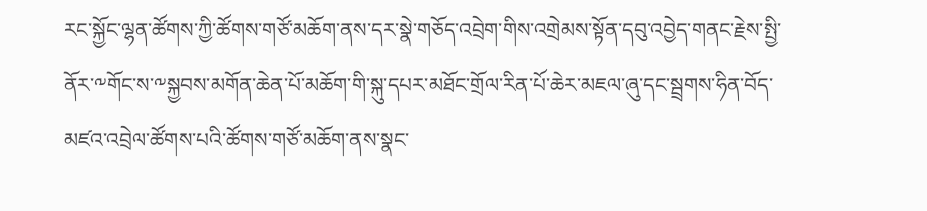རང་སྐྱོང་ལྷན་ཚོགས་ཀྱི་ཚོགས་གཙོ་མཆོག་ནས་དར་སྣེ་གཅོད་འབྲེག་གིས་འགྲེམས་སྟོན་དབུ་འབྱེད་གནང་རྗེས་སྤྱི་ནོར་༸གོང་ས་༸སྐྱབས་མགོན་ཆེན་པོ་མཆོག་གི་སྐུ་དཔར་མཐོང་གྲོལ་རིན་པོ་ཆེར་མཇལ་ཞུ་དང་སྦྲགས་ཧིན་བོད་མཛའ་འབྲེལ་ཚོགས་པའི་ཚོགས་གཙོ་མཆོག་ནས་སྣང་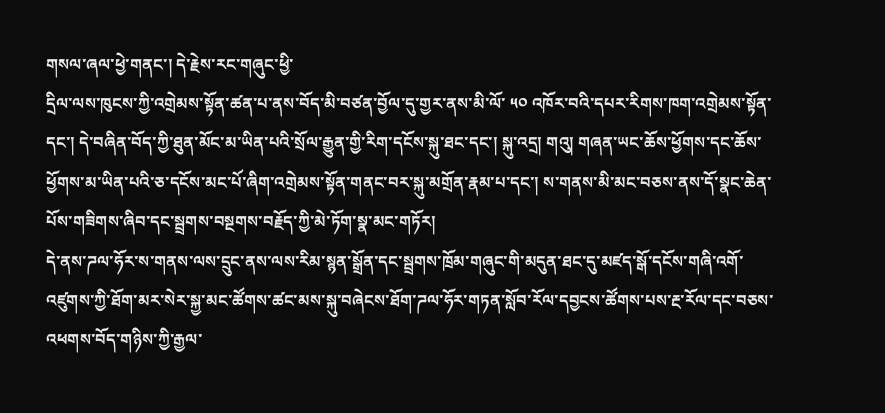གསལ་ཞལ་ཕྱེ་གནང་། དེ་རྗེས་རང་གཞུང་ཕྱི་
དྲིལ་ལས་ཁུངས་ཀྱི་འགྲེམས་སྟོན་ཚན་པ་ནས་བོད་མི་བཙན་བྱོལ་དུ་གྱར་ནས་མི་ལོ་ ༥༠ འཁོར་བའི་དཔར་རིགས་ཁག་འགྲེམས་སྟོན་དང་། དེ་བཞིན་བོད་ཀྱི་ཐུན་མོང་མ་ཡིན་པའི་སྲོལ་རྒྱུན་གྱི་རིག་དངོས་སྐུ་ཐང་དང་། སྐུ་འདྲ། གའུ། གཞན་ཡང་ཆོས་ཕྱོགས་དང་ཆོས་ཕྱོགས་མ་ཡིན་པའི་ཅ་དངོས་མང་པོ་ཞིག་འགྲེམས་སྟོན་གནང་བར་སྐུ་མགྲོན་རྣམ་པ་དང་། ས་གནས་མི་མང་བཅས་ནས་དོ་སྣང་ཆེན་པོས་གཟིགས་ཞིབ་དང་སྦྲགས་བསྔགས་བརྗོད་ཀྱི་མེ་ཏོག་སྣ་མང་གཏོར།
དེ་ནས་ཌལ་ཧོར་ས་གནས་ལས་དྲུང་ནས་ལས་རིམ་སྙན་སྒྲོན་དང་སྦྲགས་ཁྲོམ་གཞུང་གི་མདུན་ཐང་དུ་མཛད་སྒོ་དངོས་གཞི་འགོ་འཛུགས་ཀྱི་ཐོག་མར་སེར་སྐྱ་མང་ཚོགས་ཚང་མས་སྐུ་བཞེངས་ཐོག་ཌལ་ཧོར་གཏན་སློབ་རོལ་དབྱངས་ཚོགས་པས་རྔ་རོལ་དང་བཅས་འཕགས་བོད་གཉིས་ཀྱི་རྒྱལ་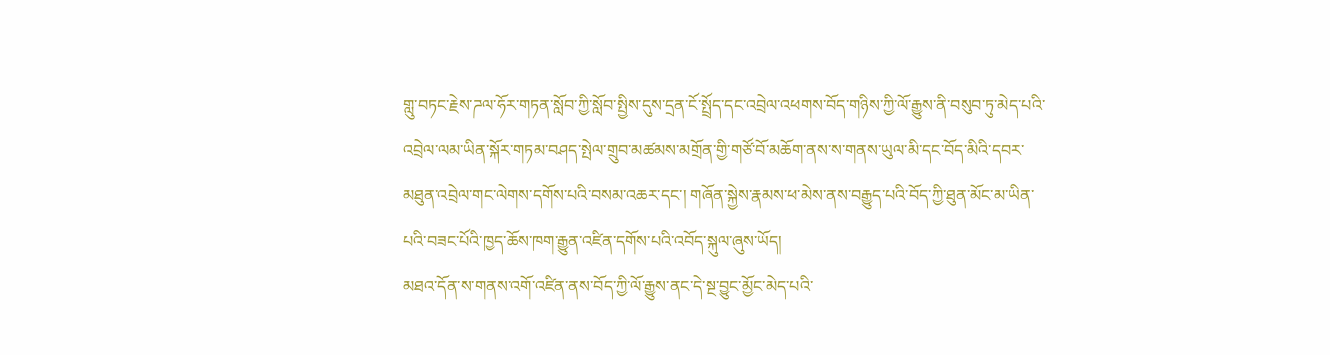གླུ་བཏང་རྗེས་ཌལ་ཧོར་གཏན་སློབ་ཀྱི་སློབ་སྤྱིས་དུས་དྲན་ངོ་སྤྲོད་དང་འབྲེལ་འཕགས་བོད་གཉིས་ཀྱི་ལོ་རྒྱུས་ནི་བསུབ་ཏུ་མེད་པའི་འབྲེལ་ལམ་ཡིན་སྐོར་གཏམ་བཤད་སྤེལ་གྲུབ་མཚམས་མགྲོན་གྱི་གཙོ་བོ་མཆོག་ནས་ས་གནས་ཡུལ་མི་དང་བོད་མིའི་དབར་མཐུན་འབྲེལ་གང་ལེགས་དགོས་པའི་བསམ་འཆར་དང་། གཞོན་སྐྱེས་རྣམས་ཕ་མེས་ནས་བརྒྱུད་པའི་བོད་ཀྱི་ཐུན་མོང་མ་ཡིན་པའི་བཟང་པོའི་ཁྱད་ཆོས་ཁག་རྒྱུན་འཛིན་དགོས་པའི་འབོད་སྐུལ་ཞུས་ཡོད།
མཐའ་དོན་ས་གནས་འགོ་འཛིན་ནས་བོད་ཀྱི་ལོ་རྒྱུས་ནང་དེ་སྔ་བྱུང་མྱོང་མེད་པའི་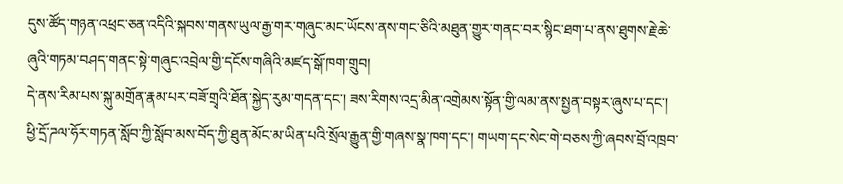དུས་ཚོད་གཉན་འཕྲང་ཅན་འདིའི་སྐབས་གནས་ཡུལ་རྒྱ་གར་གཞུང་མང་ཡོངས་ནས་གང་ཅིའི་མཐུན་གྱུར་གནང་བར་སྙིང་ཐག་པ་ནས་ཐུགས་རྗེ་ཆེ་ཞུའི་གཏམ་བཤད་གནང་སྟེ་གཞུང་འབྲེལ་གྱི་དངོས་གཞིའི་མཛད་སྒོ་ཁག་གྲུབ།
དེ་ནས་རིམ་པས་སྐུ་མགྲོན་རྣམ་པར་བཟོ་གྲྭའི་ཐོན་སྐྱེད་རུམ་གདན་དང་། ཟས་རིགས་འདྲ་མིན་འགྲེམས་སྟོན་གྱི་ལམ་ནས་སྤྱན་བསྟར་ཞུས་པ་དང་། ཕྱི་དྲོ་ཌལ་ཧོར་གཏན་སློབ་ཀྱི་སློབ་མས་བོད་ཀྱི་ཐུན་མོང་མ་ཡིན་པའི་སྲོལ་རྒྱུན་གྱི་གཞས་སྣ་ཁག་དང་། གཡག་དང་སེང་གེ་བཅས་ཀྱི་ཞབས་བྲོ་འཁྲབ་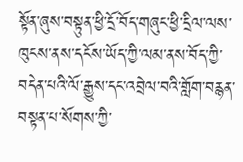སྟོན་ཞུས་བསྟུན་ཕྱི་དྲོ་བོད་གཞུང་ཕྱི་དྲིལ་ལས་ཁུངས་ནས་དངོས་ཡོད་ཀྱི་ལམ་ནས་བོད་ཀྱི་བདེན་པའི་ལོ་རྒྱུས་དང་འབྲེལ་བའི་གློག་བརྙན་བསྟན་པ་སོགས་ཀྱི་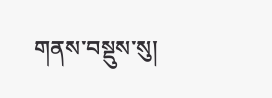གནས་བསྡུས་སུ།